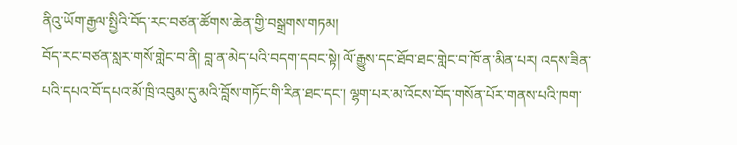ནིའུ་ཡོག་རྒྱལ་སྤྱིའི་བོད་རང་བཙན་ཚོགས་ཆེན་གྱི་བསྒྲགས་གཏམ།
བོད་རང་བཙན་སླར་གསོ་གླེང་བ་ནི། བླ་ན་མེད་པའི་བདག་དབང་སྟེ། ལོ་རྒྱུས་དང་ཐོབ་ཐང་གླེང་བ་ཁོ་ན་མིན་པར། འདས་ཟིན་པའི་དཔའ་བོ་དཔའ་མོ་ཁྲི་འབུམ་དུ་མའི་བློས་གཏོང་གི་རིན་ཐང་དང་། ལྷག་པར་མ་འོངས་བོད་གསོན་པོར་གནས་པའི་ཁག་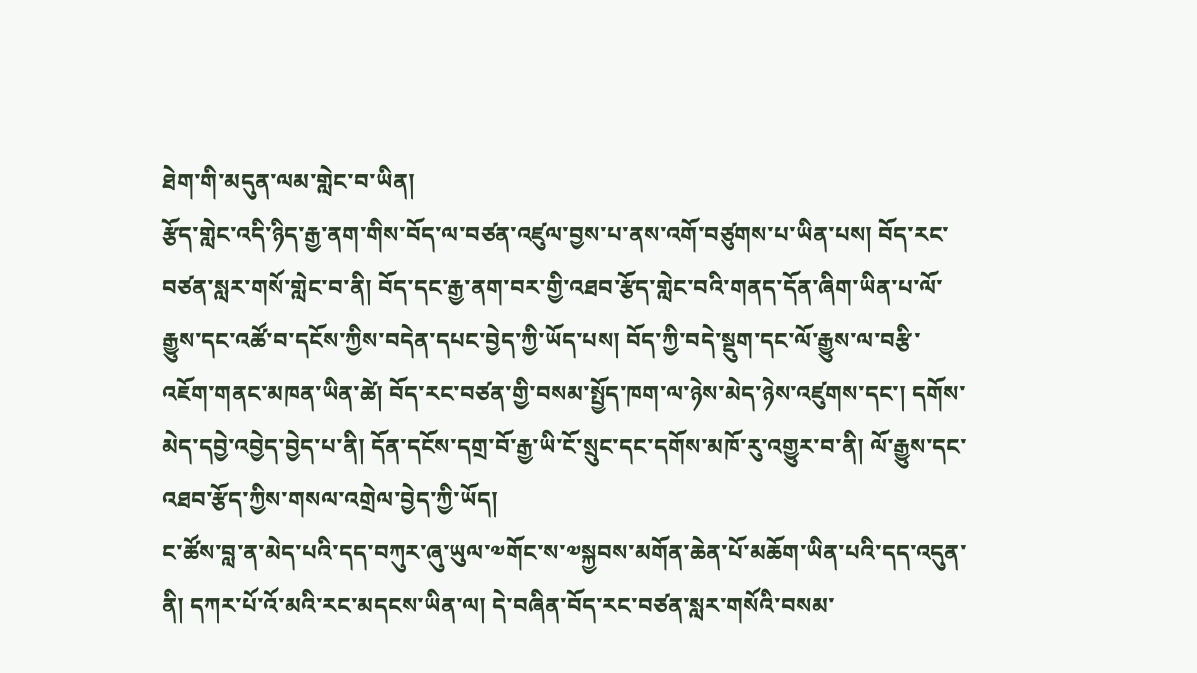ཐེག་གི་མདུན་ལམ་གླེང་བ་ཡིན།
རྩོད་གླེང་འདི་ཉིད་རྒྱ་ནག་གིས་བོད་ལ་བཙན་འཛུལ་བྱས་པ་ནས་འགོ་བཙུགས་པ་ཡིན་པས། བོད་རང་བཙན་སླར་གསོ་གླེང་བ་ནི། བོད་དང་རྒྱ་ནག་བར་གྱི་འཐབ་རྩོད་གླེང་བའི་གནད་དོན་ཞིག་ཡིན་པ་ལོ་རྒྱུས་དང་འཚོ་བ་དངོས་ཀྱིས་བདེན་དཔང་བྱེད་ཀྱི་ཡོད་པས། བོད་ཀྱི་བདེ་སྡུག་དང་ལོ་རྒྱུས་ལ་བརྩི་འཇོག་གནང་མཁན་ཡིན་ཚེ། བོད་རང་བཙན་གྱི་བསམ་སྤྱོད་ཁག་ལ་ཉེས་མེད་ཉེས་འཛུགས་དང་། དགོས་མེད་དབྱེ་འབྱེད་བྱེད་པ་ནི། དོན་དངོས་དགྲ་བོ་རྒྱ་ཡི་ངོ་སྲུང་དང་དགོས་མཁོ་རུ་འགྱུར་བ་ནི། ལོ་རྒྱུས་དང་འཐབ་རྩོད་ཀྱིས་གསལ་འགྲེལ་བྱེད་ཀྱི་ཡོད།
ང་ཚོས་བླ་ན་མེད་པའི་དད་བཀུར་ཞུ་ཡུལ་༧གོང་ས་༧སྐྱབས་མགོན་ཆེན་པོ་མཆོག་ཡིན་པའི་དད་འདུན་ནི། དཀར་པོ་འོ་མའི་རང་མདངས་ཡིན་ལ། དེ་བཞིན་བོད་རང་བཙན་སླར་གསོའི་བསམ་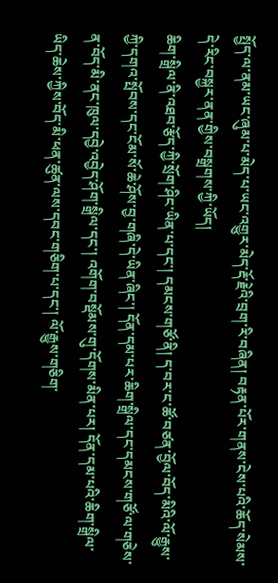སྤྱོད་ལ་ནམ་ཡང་ཞུམ་པ་མེད་པ་ཡང་འགྱུར་མེད་རྡོ་རྗེའི་བྲག་རི་བཞིན། བརྟན་པོར་གནས་ངེས་པའི་ཆོད་སེམས་དེ་རིང་བསྐྱར་ནན་གྱིས་བསྒྲགས་ཀྱི་ཡོད།
ཆིག་སྒྲིལ་ནི་འཐབ་རྩོད་ཀྱི་སྲོག་ཤིང་ཡིན་པ་དང་། དམངས་གཙོ་ནི། ད་བར་ང་ཚོ་བཙན་བྱོལ་བོད་མིའི་ལོ་རྒྱུས་ཀྱི་དགའ་སྤོབས་དང་ངོམ་སོ་ཆེ་ཤོས་བྱ་གཞི་དེ་ཡིན་ཞིང་། དོན་དམ་པར་ཆིག་སྒྲིལ་དང་དམངས་གཙོ་ལ་གཅེས་ན་བོད་མི་ནང་ཁུལ་དབྱེ་འབྱེད་ཤོག་སྒྲིལ་དང་། འགོག་བསྡོམས་གུ་དོགས་མིན་པར། དོན་དམ་པའི་ཆིག་སྒྲིལ་ཡིད་ཆེས་ཀྱིས་བོད་མི་ཕན་ཚུན་ལས་དབང་གཅིག་པ་དང་། ལོ་རྒྱུས་གཅིག་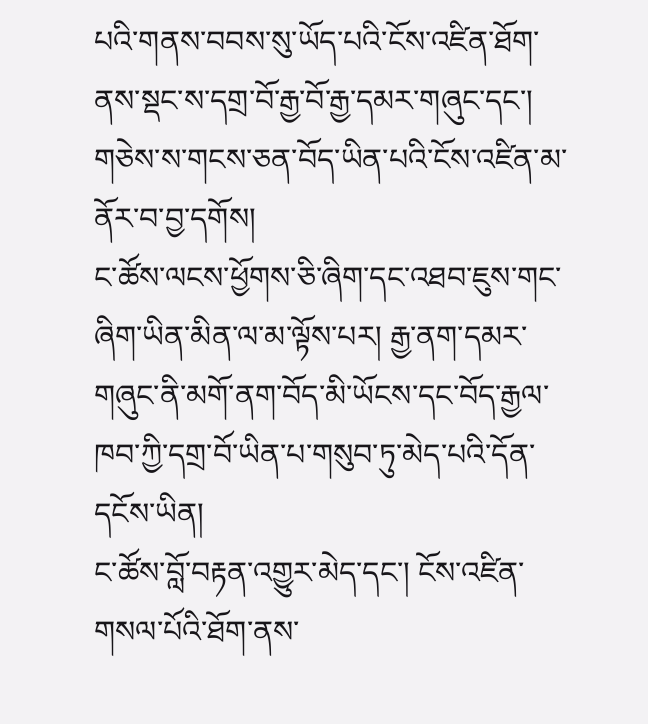པའི་གནས་བབས་སུ་ཡོད་པའི་ངོས་འཛིན་ཐོག་ནས་སྡང་ས་དགྲ་བོ་རྒྱ་བོ་རྒྱ་དམར་གཞུང་དང་། གཅེས་ས་གངས་ཅན་བོད་ཡིན་པའི་ངོས་འཛིན་མ་ནོར་བ་བྱ་དགོས།
ང་ཚོས་ལངས་ཕྱོགས་ཅི་ཞིག་དང་འཐབ་ཇུས་གང་ཞིག་ཡིན་མིན་ལ་མ་ལྟོས་པར། རྒྱ་ནག་དམར་གཞུང་ནི་མགོ་ནག་བོད་མི་ཡོངས་དང་བོད་རྒྱལ་ཁབ་ཀྱི་དགྲ་བོ་ཡིན་པ་གསུབ་ཏུ་མེད་པའི་དོན་དངོས་ཡིན།
ང་ཚོས་བློ་བརྟན་འགྱུར་མེད་དང་། ངོས་འཛིན་གསལ་པོའི་ཐོག་ནས་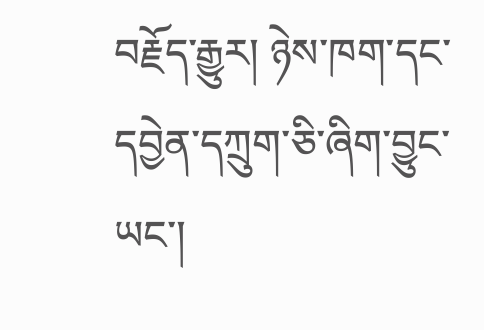བརྗོད་རྒྱུར། ཉེས་ཁག་དང་དབྱེན་དཀྲུག་ཅི་ཞིག་བྱུང་ཡང་།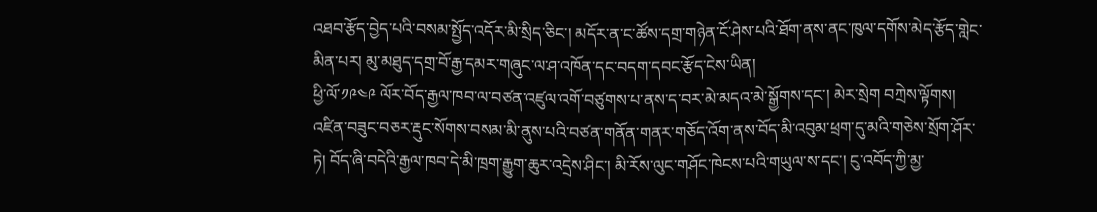འཐབ་རྩོད་བྱེད་པའི་བསམ་སྤྱོད་འདོར་མི་སྲིད་ཅིང་། མདོར་ན་ང་ཚོས་དགྲ་གཉེན་ངོ་ཤེས་པའི་ཐོག་ནས་ནང་ཁུལ་དགོས་མེད་རྩོད་གླེང་མིན་པར། མུ་མཐུད་དགྲ་བོ་རྒྱ་དམར་གཞུང་ལ་ཤ་འཁོན་དང་བདག་དབང་རྩོད་ངེས་ཡིན།
ཕྱི་ལོ་༡༩༤༩ ལོར་བོད་རྒྱལ་ཁབ་ལ་བཙན་འཛུལ་འགོ་བཙུགས་པ་ནས་ད་བར་མེ་མདའ་མེ་སྒྱོགས་དང་། མེར་སྲེག བཀྲེས་ལྟོགས། འཛིན་བཟུང་བཅར་རྡུང་སོགས་བསམ་མི་ནུས་པའི་བཙན་གནོན་གནར་གཅོད་འོག་ནས་བོད་མི་འབུམ་ཕྲག་དུ་མའི་གཅེས་སྲོག་ཤོར་ཏེ། བོད་ཞི་བདེའི་རྒྱལ་ཁབ་དེ་མི་ཁྲག་རྒྱུག་ཆུར་འདྲེས་ཤིང་། མི་རོས་ལུང་གཤོང་ཁེངས་པའི་གཡུལ་ས་དང་། ངུ་འབོད་ཀྱི་མྱ་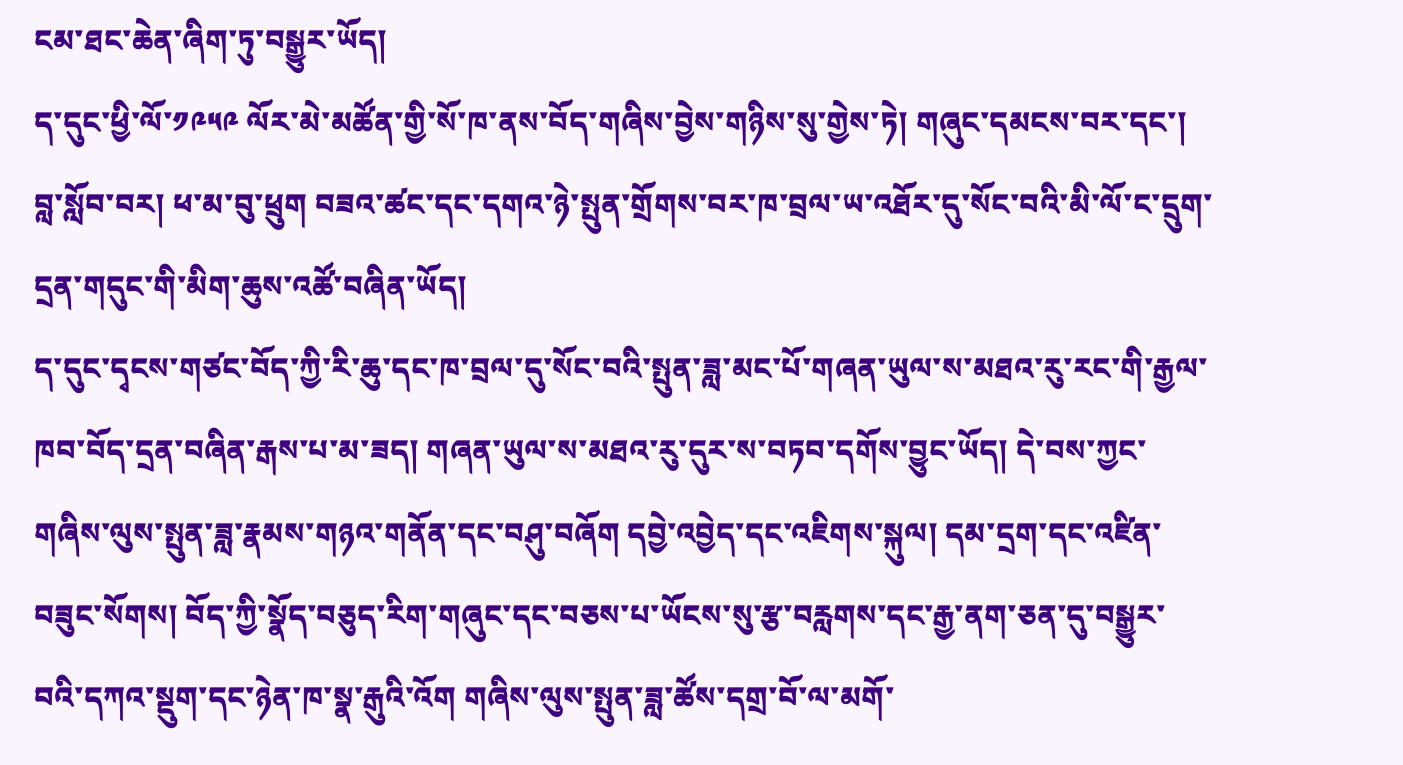ངམ་ཐང་ཆེན་ཞིག་ཏུ་བསྒྱུར་ཡོད།
ད་དུང་ཕྱི་ལོ་༡༩༥༩ ལོར་མེ་མཚོན་གྱི་སོ་ཁ་ནས་བོད་གཞིས་བྱེས་གཉིས་སུ་གྱེས་ཏེ། གཞུང་དམངས་བར་དང་། བླ་སློབ་བར། ཕ་མ་བུ་ཕྲུག བཟའ་ཚང་དང་དགའ་ཉེ་སྤུན་གྲོགས་བར་ཁ་བྲལ་ཡ་འཐོར་དུ་སོང་བའི་མི་ལོ་ང་དྲུག་དྲན་གདུང་གི་མིག་ཆུས་འཚོ་བཞིན་ཡོད།
ད་དུང་དྭངས་གཙང་བོད་ཀྱི་རི་ཆུ་དང་ཁ་བྲལ་དུ་སོང་བའི་སྤུན་ཟླ་མང་པོ་གཞན་ཡུལ་ས་མཐའ་རུ་རང་གི་རྒྱལ་ཁབ་བོད་དྲན་བཞིན་རྒས་པ་མ་ཟད། གཞན་ཡུལ་ས་མཐའ་རུ་དུར་ས་བཏབ་དགོས་བྱུང་ཡོད། དེ་བས་ཀྱང་གཞིས་ལུས་སྤུན་ཟླ་རྣམས་གཉའ་གནོན་དང་བཤུ་བཞོག དབྱེ་འབྱེད་དང་འཇིགས་སྐུལ། དམ་དྲག་དང་འཛིན་བཟུང་སོགས། བོད་ཀྱི་སྣོད་བཅུད་རིག་གཞུང་དང་བཅས་པ་ཡོངས་སུ་རྩ་བརླགས་དང་རྒྱ་ནག་ཅན་དུ་བསྒྱུར་བའི་དཀའ་སྡུག་དང་ཉེན་ཁ་སྣ་རྒུའི་འོག གཞིས་ལུས་སྤུན་ཟླ་ཚོས་དགྲ་བོ་ལ་མགོ་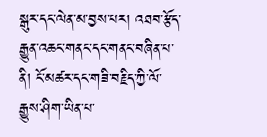སྒུར་དང་ལེན་མ་བྱས་པར། འཐབ་རྩོད་རྒྱུན་འཆང་གནང་དང་གནང་བཞིན་པ་ནི། ངོ་མཚར་དང་གཟི་བརྗིད་ཀྱི་ལོ་རྒྱུས་ཤིག་ཡིན་པ་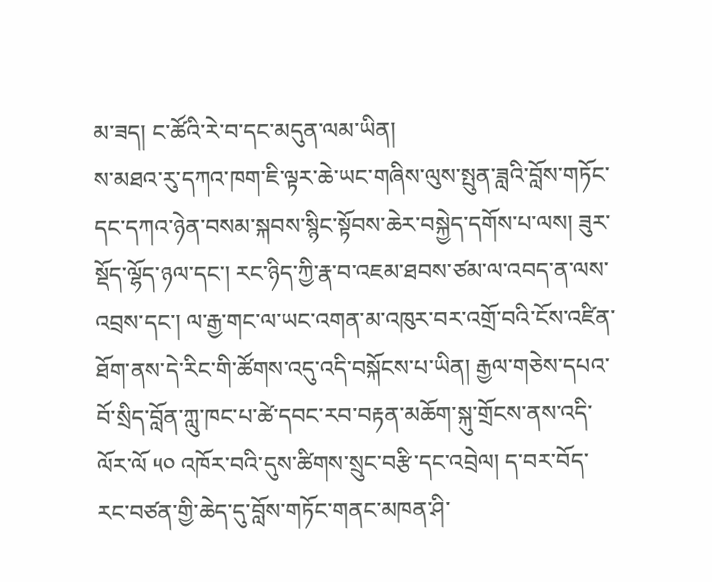མ་ཟད། ང་ཚོའི་རེ་བ་དང་མདུན་ལམ་ཡིན།
ས་མཐའ་རུ་དཀའ་ཁག་ཇི་ལྟར་ཆེ་ཡང་གཞིས་ལུས་སྤུན་ཟླའི་བློས་གཏོང་དང་དཀའ་ཉེན་བསམ་སྐབས་སྙིང་སྟོབས་ཆེར་བསྐྱེད་དགོས་པ་ལས། ཟུར་སྡོད་ལྷོད་ཉལ་དང་། རང་ཉིད་ཀྱི་རྣ་བ་འཇམ་ཐབས་ཙམ་ལ་འབད་ན་ལས་འབྲས་དང་། ལ་རྒྱ་གང་ལ་ཡང་འགན་མ་འཁུར་བར་འགྲོ་བའི་ངོས་འཛིན་ཐོག་ནས་དེ་རིང་གི་ཚོགས་འདུ་འདི་བསྐོངས་པ་ཡིན། རྒྱལ་གཅེས་དཔའ་བོ་སྲིད་བློན་ཀླུ་ཁང་པ་ཚེ་དབང་རབ་བརྟན་མཆོག་སྐུ་གྲོངས་ནས་འདི་ལོར་ལོ ༥༠ འཁོར་བའི་དུས་ཚིགས་སྲུང་བརྩི་དང་འབྲེལ། ད་བར་བོད་རང་བཙན་གྱི་ཆེད་དུ་བློས་གཏོང་གནང་མཁན་ཤི་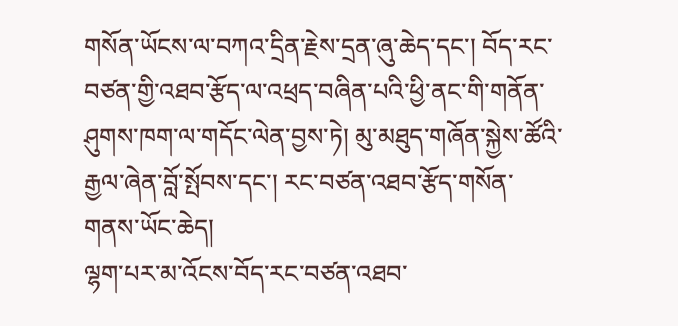གསོན་ཡོངས་ལ་བཀའ་དྲིན་རྗེས་དྲན་ཞུ་ཆེད་དང་། བོད་རང་བཙན་གྱི་འཐབ་རྩོད་ལ་འཕྲད་བཞིན་པའི་ཕྱི་ནང་གི་གནོན་ཤུགས་ཁག་ལ་གདོང་ལེན་བྱས་ཏེ། མུ་མཐུད་གཞོན་སྐྱེས་ཚོའི་རྒྱལ་ཞེན་བློ་སྤོབས་དང་། རང་བཙན་འཐབ་རྩོད་གསོན་གནས་ཡོང་ཆེད།
ལྷག་པར་མ་འོངས་བོད་རང་བཙན་འཐབ་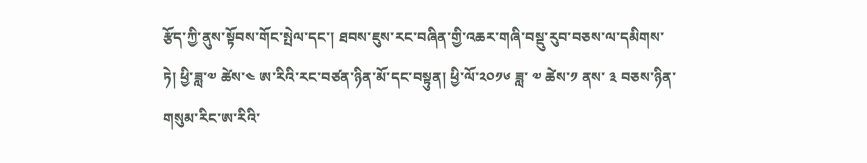རྩོད་ཀྱི་ནུས་སྟོབས་གོང་སྤེལ་དང་། ཐབས་ཇུས་རང་བཞིན་གྱི་འཆར་གཞི་བསྡུ་རུབ་བཅས་ལ་དམིགས་ཏེ། ཕྱི་ཟླ་༧ ཚེས་༤ ཨ་རིའི་རང་བཙན་ཉིན་མོ་དང་བསྟུན། ཕྱི་ལོ་༢༠༡༦ ཟླ་ ༧ ཚེས་༡ ནས་ ༣ བཅས་ཉིན་གསུམ་རིང་ཨ་རིའི་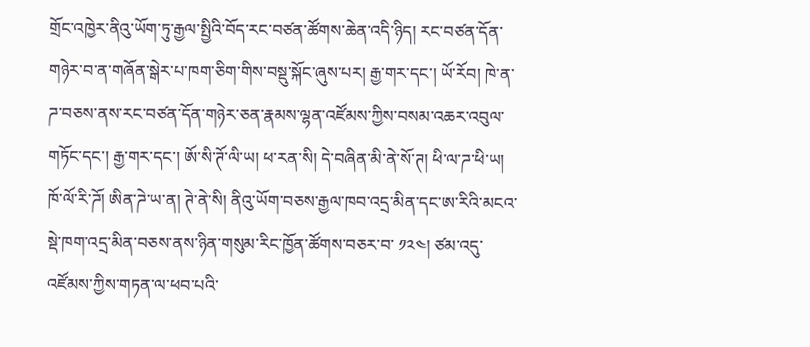གྲོང་འཁྱེར་ནིའུ་ཡོག་ཏུ་རྒྱལ་སྤྱིའི་བོད་རང་བཙན་ཚོགས་ཆེན་འདི་ཉིད། རང་བཙན་དོན་གཉེར་བ་ན་གཞོན་སྒེར་པ་ཁག་ཅིག་གིས་བསྡུ་སྐོང་ཞུས་པར། རྒྱ་གར་དང་། ཡོ་རོབ། ཁེ་ན་ཌ་བཅས་ནས་རང་བཙན་དོན་གཉེར་ཅན་རྣམས་ལྷན་འཛོམས་ཀྱིས་བསམ་འཆར་འབུལ་གཏོང་དང་། རྒྱ་གར་དང་། ཨོ་སི་ཊོ་ལི་ཡ། ཕ་རན་སི། དེ་བཞིན་མི་ནེ་སོ་ཊ། ཕི་ལ་ཌ་ཕི་ཡ། ཁོ་ལོ་རི་ཌོ། ཨིན་ཌེ་ཡ་ན། ཊེ་ནེ་སི། ནིའུ་ཡོག་བཅས་རྒྱལ་ཁབ་འདྲ་མིན་དང་ཨ་རིའི་མངའ་སྡེ་ཁག་འདྲ་མིན་བཅས་ནས་ཉིན་གསུམ་རིང་ཁྱོན་ཚོགས་བཅར་བ་ ༡༢༤། ཙམ་འདུ་འཛོམས་ཀྱིས་གཏན་ལ་ཕབ་པའི་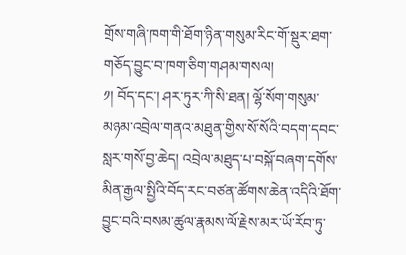གྲོས་གཞི་ཁག་གི་ཐོག་ཉིན་གསུམ་རིང་གོ་སྡུར་ཐག་གཅོད་བྱུང་བ་ཁག་ཅིག་གཤམ་གསལ།
༡། བོད་དང་། ཤར་ཏུར་ཀི་སི་ཐན། ལྷོ་སོག་གསུམ་མཉམ་འབྲེལ་གནའ་མཐུན་གྱིས་སོ་སོའི་བདག་དབང་སླར་གསོ་བྱ་ཆེད། འབྲེལ་མཐུད་པ་བསྐོ་བཞག་དགོས་མིན་རྒྱལ་སྤྱིའི་བོད་རང་བཙན་ཚོགས་ཆེན་འདིའི་ཐོག་བྱུང་བའི་བསམ་ཚུལ་རྣམས་ལོ་རྗེས་མར་ཡོ་རོབ་ཏུ་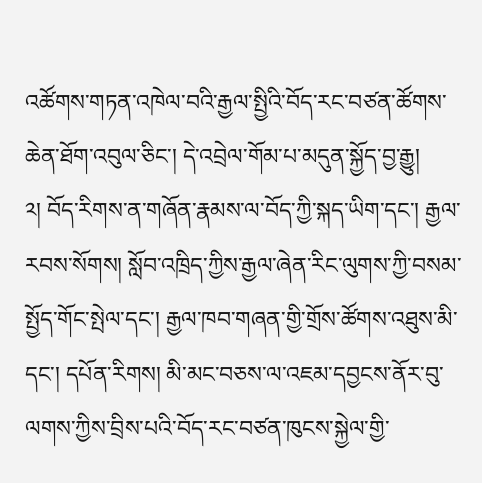འཚོགས་གཏན་འཁེལ་བའི་རྒྱལ་སྤྱིའི་བོད་རང་བཙན་ཚོགས་ཆེན་ཐོག་འབུལ་ཅིང་། དེ་འབྲེལ་གོམ་པ་མདུན་སྐྱོད་བྱ་རྒྱུ།
༢། བོད་རིགས་ན་གཞོན་རྣམས་ལ་བོད་ཀྱི་སྐད་ཡིག་དང་། རྒྱལ་རབས་སོགས། སློབ་འཁྲིད་ཀྱིས་རྒྱལ་ཞེན་རིང་ལུགས་ཀྱི་བསམ་སྤྱོད་གོང་སྤེལ་དང་། རྒྱལ་ཁབ་གཞན་གྱི་གྲོས་ཚོགས་འཐུས་མི་དང་། དཔོན་རིགས། མི་མང་བཅས་ལ་འཇམ་དབྱངས་ནོར་བུ་ལགས་ཀྱིས་བྲིས་པའི་བོད་རང་བཙན་ཁུངས་སྐྱེལ་གྱི་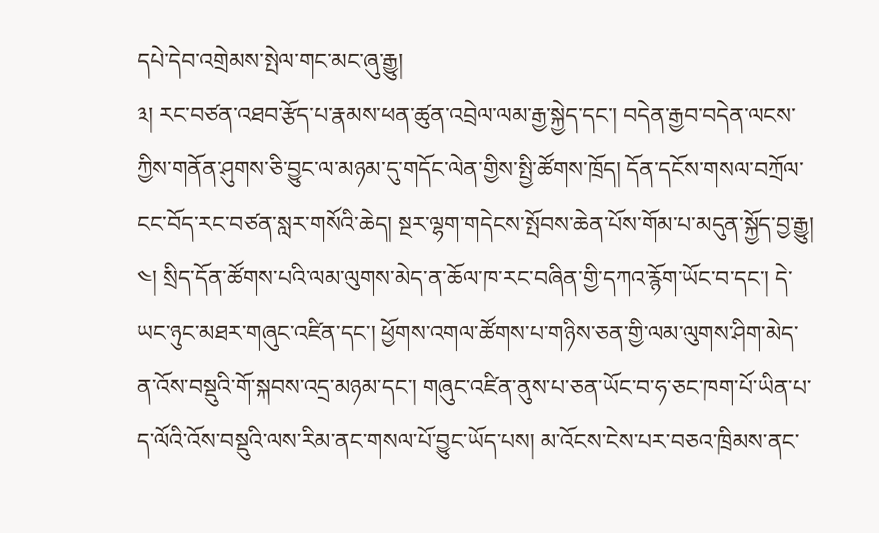དཔེ་དེབ་འགྲེམས་སྤེལ་གང་མང་ཞུ་རྒྱུ།
༣། རང་བཙན་འཐབ་རྩོད་པ་རྣམས་ཕན་ཚུན་འབྲེལ་ལམ་རྒྱ་སྐྱེད་དང་། བདེན་རྒྱབ་བདེན་ལངས་ཀྱིས་གནོན་ཤུགས་ཅི་བྱུང་ལ་མཉམ་དུ་གདོང་ལེན་གྱིས་སྤྱི་ཚོགས་ཁྲོད། དོན་དངོས་གསལ་བཀྲོལ་ངང་བོད་རང་བཙན་སླར་གསོའི་ཆེད། སྔར་ལྷག་གདེངས་སྤོབས་ཆེན་པོས་གོམ་པ་མདུན་སྐྱོད་བྱ་རྒྱུ།
༤། སྲིད་དོན་ཚོགས་པའི་ལམ་ལུགས་མེད་ན་ཆོལ་ཁ་རང་བཞིན་གྱི་དཀའ་རྙོག་ཡོང་བ་དང་། དེ་ཡང་ཉུང་མཐར་གཞུང་འཛིན་དང་། ཕྱོགས་འགལ་ཚོགས་པ་གཉིས་ཅན་གྱི་ལམ་ལུགས་ཤིག་མེད་ན་འོས་བསྡུའི་གོ་སྐབས་འདྲ་མཉམ་དང་། གཞུང་འཛིན་ནུས་པ་ཅན་ཡོང་བ་ཧ་ཅང་ཁག་པོ་ཡིན་པ་ད་ལོའི་འོས་བསྡུའི་ལས་རིམ་ནང་གསལ་པོ་བྱུང་ཡོད་པས། མ་འོངས་ངེས་པར་བཅའ་ཁྲིམས་ནང་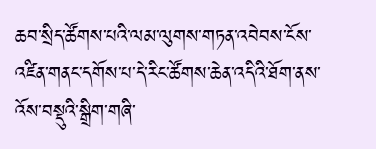ཆབ་སྲིད་ཚོགས་པའི་ལམ་ལུགས་གཏན་འབེབས་ངོས་འཛིན་གནང་དགོས་པ་དེ་རིང་ཚོགས་ཆེན་འདིའི་ཐོག་ནས་འོས་བསྡུའི་སྒྲིག་གཞི་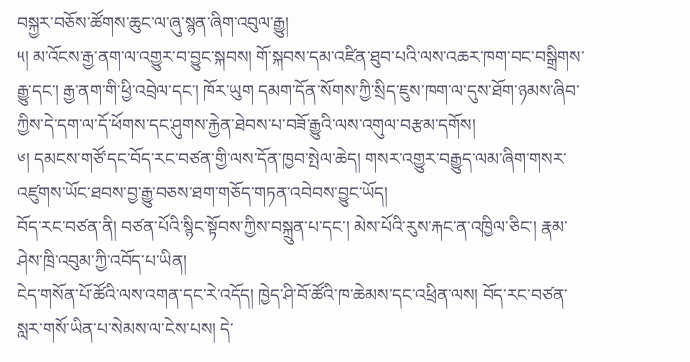བསྐྱར་བཅོས་ཚོགས་ཆུང་ལ་ཞུ་སྙན་ཞིག་འབུལ་རྒྱུ།
༥། མ་འོངས་རྒྱ་ནག་ལ་འགྱུར་བ་བྱུང་སྐབས། གོ་སྐབས་དམ་འཛིན་ཐུབ་པའི་ལས་འཆར་ཁག་བང་བསྒྲིགས་རྒྱུ་དང་། རྒྱ་ནག་གི་ཕྱི་འབྲེལ་དང་། ཁོར་ཡུག དམག་དོན་སོགས་ཀྱི་སྲིད་ཇུས་ཁག་ལ་དུས་ཐོག་ཉམས་ཞིབ་ཀྱིས་དེ་དག་ལ་དོ་ཕོགས་དང་ཤུགས་རྐྱེན་ཐེབས་པ་བཟོ་རྒྱུའི་ལས་འགུལ་བརྩམ་དགོས།
༦། དམངས་གཙོ་དང་བོད་རང་བཙན་གྱི་ལས་དོན་ཁྱབ་སྤེལ་ཆེད། གསར་འགྱུར་བརྒྱུད་ལམ་ཞིག་གསར་འཛུགས་ཡོང་ཐབས་བྱ་རྒྱུ་བཅས་ཐག་གཅོད་གཏན་འབེབས་བྱུང་ཡོད།
བོད་རང་བཙན་ནི། བཙན་པོའི་སྙིང་སྟོབས་ཀྱིས་བསྐྲུན་པ་དང་། མེས་པོའི་རུས་རྐང་ན་འཁྱིལ་ཅིང་། རྣམ་ཤེས་ཁྲི་འབུམ་ཀྱི་འབོད་པ་ཡིན།
ངེད་གསོན་པོ་ཚོའི་ལས་འགན་དང་རེ་འདོད། ཁྱེད་ཤི་བོ་ཚོའི་ཁ་ཆེམས་དང་འཕྲིན་ལས། བོད་རང་བཙན་སླར་གསོ་ཡིན་པ་སེམས་ལ་ངེས་པས། དེ་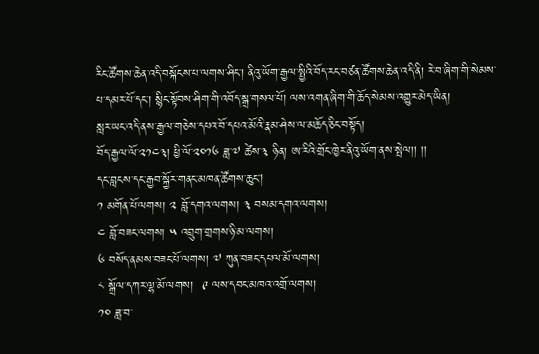རིང་ཚོགས་ཆེན་འདི་བསྐོངས་པ་ལགས་ཤིང་། ནིའུ་ཡོག་རྒྱལ་སྤྱིའི་བོད་རང་བཙན་ཚོགས་ཆེན་འདི་ནི། རེ་བ་ཞིག་གི་སེམས་པ་དམར་པོ་དང་། སྙིང་སྟོབས་ཤིག་གི་འབོད་སྒྲ་གསལ་པོ། ལས་འགན་ཞིག་གི་ཆོད་སེམས་འགྱུར་མེད་ཡིན།
སླར་ཡང་འདི་ནས་རྒྱལ་གཅེས་དཔའ་བོ་དཔའ་མོའི་རྣམ་ཤེས་ལ་མཆོད་ཅིང་བསྟོད།
བོད་རྒྱལ་ལོ་༢༡༤༣། ཕྱི་ལོ་༢༠༡༦ ཟླ་༧ ཚེས་༣ ཉིན། ཨ་རིའི་གྲོང་ཁྱེར་ནིའུ་ཡོག་ནས་སྤེལ།། །།
དང་བླངས་དང་རྒྱབ་སྐྱོར་གནང་མཁན་ཚོགས་ཆུང།
༡ མགོན་པོ་ལགས། ༢ བློ་དགའ་ལགས། ༣ བསམ་དགའ་ལགས།
༤ བློ་བཟང་ལགས། ༥ འབྲུག་གྲགས་ཉི་མ་ལགས།
༦ བསོད་ནམས་བཟང་པོ་ལགས། ༧ ཀུན་བཟང་དཔལ་མོ་ལགས།
༨ སྒྲོལ་དཀར་ལྷ་མོ་ལགས།  ༩ ལས་དབང་མཁའ་འགྲོ་ལགས།
༡༠ ཟླ་བ་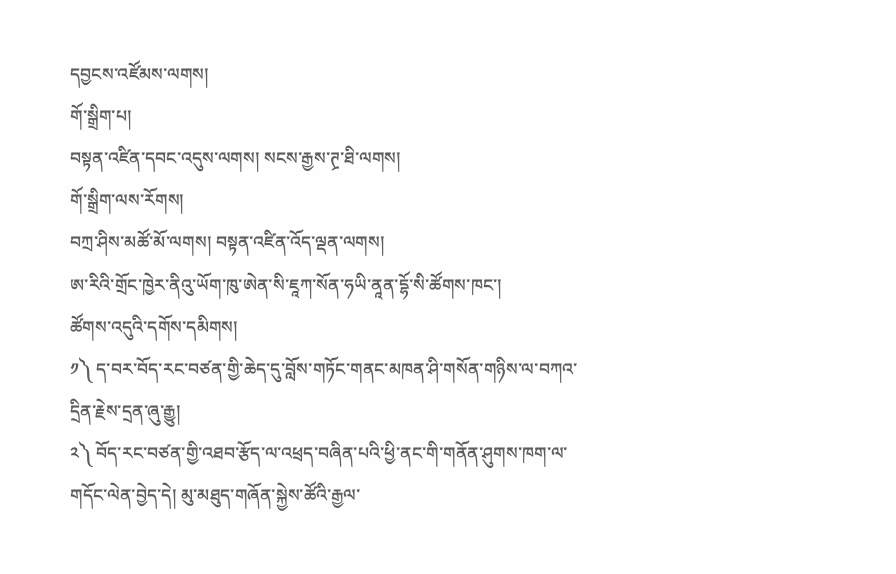དབྱངས་འཛོམས་ལགས།
གོ་སྒྲིག་པ།
བསྟན་འཛིན་དབང་འདུས་ལགས། སངས་རྒྱས་ཊྲ་ཐི་ལགས།
གོ་སྒྲིག་ལས་རོགས།
བཀྲ་ཤིས་མཚོ་མོ་ལགས། བསྟན་འཛིན་འོད་ལྡན་ལགས།
ཨ་རིའི་གྲོང་ཁྱེར་ནིའུ་ཡོག་ཁུ་ཨེན་སི་ཇཱཀ་སོན་ཧཡི་ནཱན་དྷོ་སི་ཚོགས་ཁང་།
ཚོགས་འདུའི་དགོས་དམིགས།
༡༽ ད་བར་བོད་རང་བཙན་གྱི་ཆེད་དུ་བློས་གཏོང་གནང་མཁན་ཤི་གསོན་གཉིས་ལ་བཀའ་དྲིན་རྗེས་དྲན་ཞུ་རྒྱུ།
༢༽ བོད་རང་བཙན་གྱི་འཐབ་རྩོད་ལ་འཕྲད་བཞིན་པའི་ཕྱི་ནང་གི་གནོན་ཤུགས་ཁག་ལ་གདོང་ལེན་བྱེད་དེ། མུ་མཐུད་གཞོན་སྐྱེས་ཚོའི་རྒྱལ་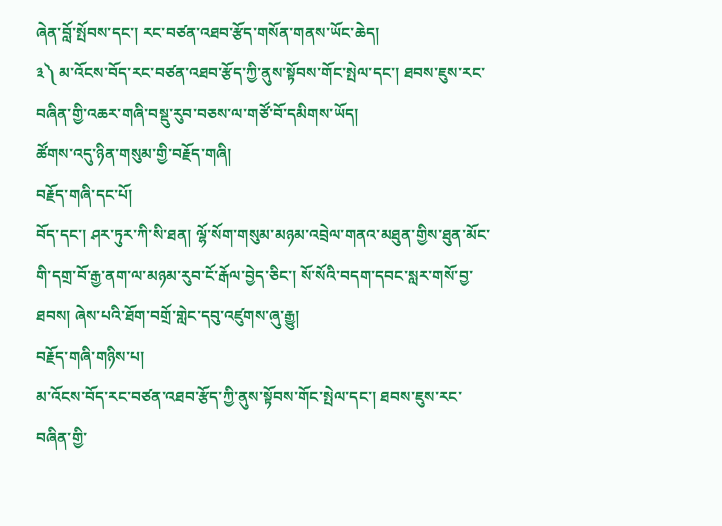ཞེན་བློ་སྤོབས་དང་། རང་བཙན་འཐབ་རྩོད་གསོན་གནས་ཡོང་ཆེད།
༣༽ མ་འོངས་བོད་རང་བཙན་འཐབ་རྩོད་ཀྱི་ནུས་སྟོབས་གོང་སྤེལ་དང་། ཐབས་ཇུས་རང་བཞིན་གྱི་འཆར་གཞི་བསྡུ་རུབ་བཅས་ལ་གཙོ་བོ་དམིགས་ཡོད།
ཚོགས་འདུ་ཉིན་གསུམ་གྱི་བརྗོད་གཞི།
བརྗོད་གཞི་དང་པོ།
བོད་དང་། ཤར་ཏུར་ཀི་སི་ཐན། ལྷོ་སོག་གསུམ་མཉམ་འབྲེལ་གནའ་མཐུན་གྱིས་ཐུན་མོང་གི་དགྲ་བོ་རྒྱ་ནག་ལ་མཉམ་རུབ་ངོ་རྒོལ་བྱེད་ཅིང་། སོ་སོའི་བདག་དབང་སླར་གསོ་བྱ་ཐབས། ཞེས་པའི་ཐོག་བགྲོ་གླེང་དབུ་འཛུགས་ཞུ་རྒྱུ།
བརྗོད་གཞི་གཉིས་པ།
མ་འོངས་བོད་རང་བཙན་འཐབ་རྩོད་ཀྱི་ནུས་སྟོབས་གོང་སྤེལ་དང་། ཐབས་ཇུས་རང་བཞིན་གྱི་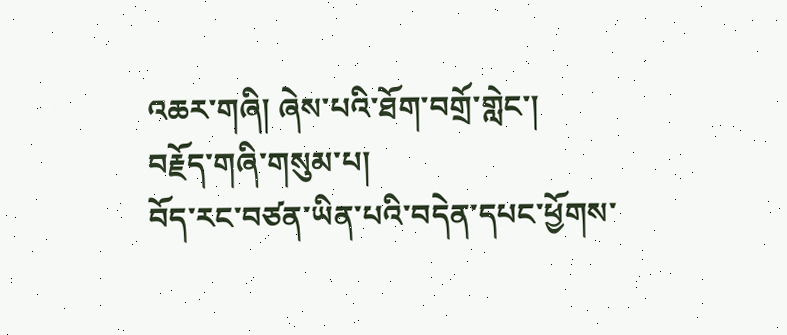འཆར་གཞི། ཞེས་པའི་ཐོག་བགྲོ་གླེང་།
བརྗོད་གཞི་གསུམ་པ།
བོད་རང་བཙན་ཡིན་པའི་བདེན་དཔང་ཕྱོགས་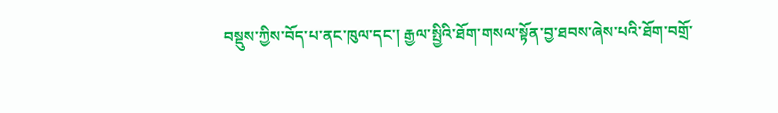བསྡུས་ཀྱིས་བོད་པ་ནང་ཁུལ་དང་། རྒྱལ་སྤྱིའི་ཐོག་གསལ་སྟོན་བྱ་ཐབས་ཞེས་པའི་ཐོག་བགྲོ་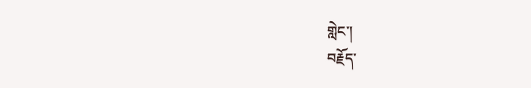གླེང་།
བརྗོད་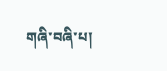གཞི་བཞི་པ།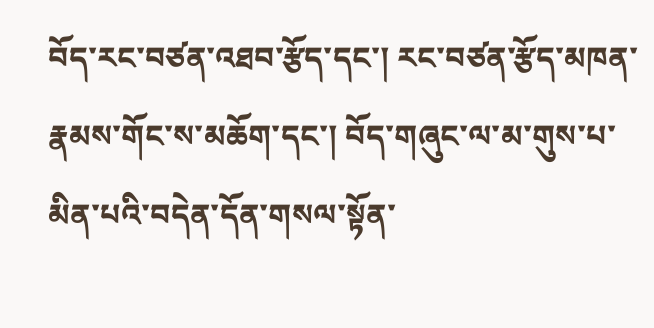བོད་རང་བཙན་འཐབ་རྩོད་དང་། རང་བཙན་རྩོད་མཁན་རྣམས་གོང་ས་མཆོག་དང་། བོད་གཞུང་ལ་མ་གུས་པ་མིན་པའི་བདེན་དོན་གསལ་སྟོན་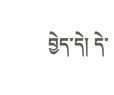བྱེད་དེ། དེ་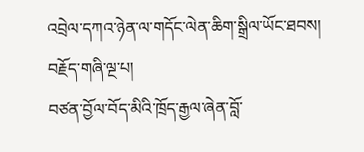འབྲེལ་དཀའ་ཉེན་ལ་གདོང་ལེན་ཆིག་སྒྲིལ་ཡོང་ཐབས།
བརྗོད་གཞི་ལྔ་པ།
བཙན་བྱོལ་བོད་མིའི་ཁྲོད་རྒྱལ་ཞེན་བློ་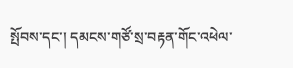སྤོབས་དང་། དམངས་གཙོ་སྲ་བརྟན་གོང་འཕེལ་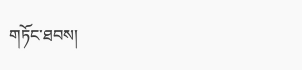གཏོང་ཐབས།